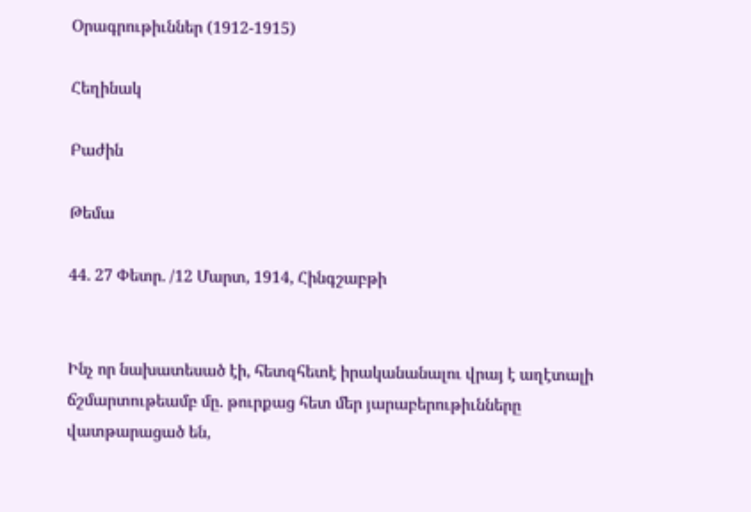Օրագրութիւններ (1912-1915)

Հեղինակ

Բաժին

Թեմա

44. 27 Փետր. /12 Մարտ, 1914, Հինգշաբթի


Ինչ որ նախատեսած էի, հետզհետէ իրականանալու վրայ է աղէտալի ճշմարտութեամբ մը. թուրքաց հետ մեր յարաբերութիւնները վատթարացած են,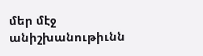մեր մէջ անիշխանութիւնն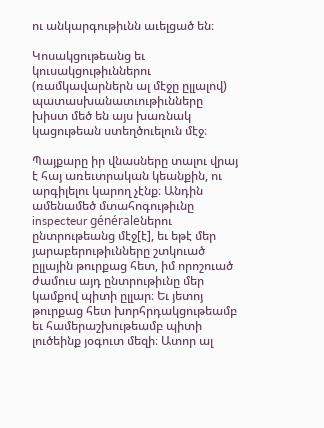ու անկարգութիւնն աւելցած են։

Կոսակցութեանց եւ կուսակցութիւններու (ռամկավարներն ալ մէջը ըլլալով) պատասխանատւութիւնները խիստ մեծ են այս խառնակ կացութեան ստեղծուելուն մէջ։

Պայքարը իր վնասները տալու վրայ է հայ առեւտրական կեանքին, ու արգիլելու կարող չէնք։ Անդին ամենամեծ մտահոգութիւնը inspecteur généraleներու ընտրութեանց մէջ[է], եւ եթէ մեր յարաբերութիւնները շտկուած ըլլային թուրքաց հետ, իմ որոշուած ժամուս այդ ընտրութիւնը մեր կամքով պիտի ըլլար։ Եւ յետոյ թուրքաց հետ խորհրդակցութեամբ եւ համերաշխութեամբ պիտի լուծեինք յօգուտ մեզի։ Ատոր ալ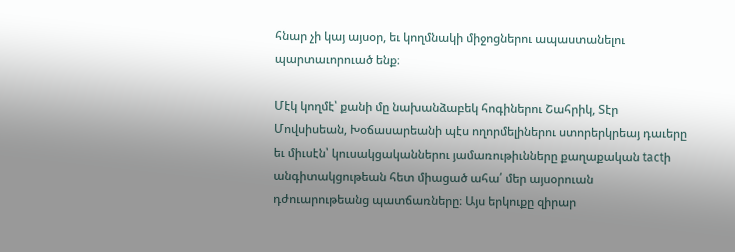հնար չի կայ այսօր, եւ կողմնակի միջոցներու ապաստանելու պարտաւորուած ենք։

Մէկ կողմէ՝ քանի մը նախանձաբեկ հոգիներու Շահրիկ, Տէր Մովսիսեան, Խօճասարեանի պէս ողորմելիներու ստորերկրեայ դաւերը եւ միւսէն՝ կուսակցականներու յամառութիւնները քաղաքական tactի անգիտակցութեան հետ միացած ահա՛ մեր այսօրուան դժուարութեանց պատճառները։ Այս երկուքը զիրար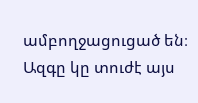ամբողջացուցած են։ Ազգը կը տուժէ այս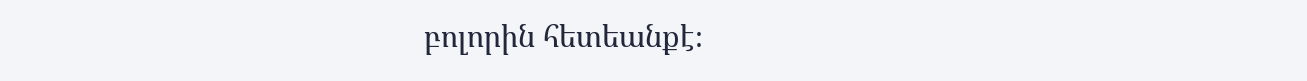բոլորին հետեանքէ։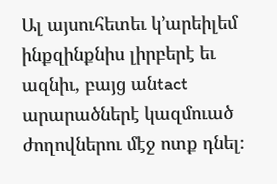Ալ այսուհետեւ կ’արեիլեմ ինքզինքնիս լիրբերէ եւ ազնիւ, բայց անtact արարածներէ կազմուած ժողովներու մէջ ոտք դնել։